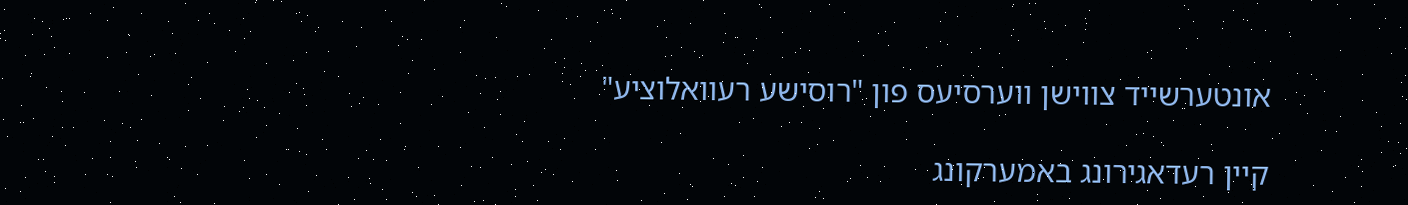אונטערשייד צווישן ווערסיעס פון "רוסישע רעוואלוציע"

קיין רעדאגירונג באמערקונג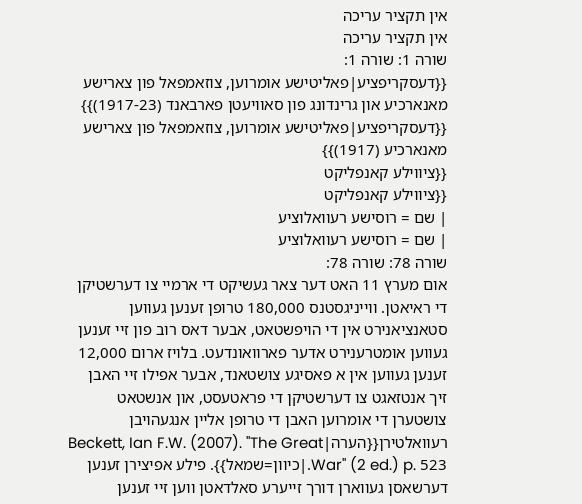אין תקציר עריכה
אין תקציר עריכה
שורה 1: שורה 1:
{{דעסקריפציע|פאליטישע אומרוען, צוזאמפאל פון צארישע מאנארכיע און גרינדונג פון סאוויעטן פארבאנד (1917-23)}}
{{דעסקריפציע|פאליטישע אומרוען, צוזאמפאל פון צארישע מאנארכיע (1917)}}
{{ציווילע קאנפליקט
{{ציווילע קאנפליקט
| שם = רוסישע רעוואלוציע
| שם = רוסישע רעוואלוציע
שורה 78: שורה 78:
אום מערץ 11 האט דער צאר געשיקט די ארמיי צו דערשטיקן די ראיאטן. ווייניגסטנס 180,000 טרופן זענען געווען סטאנציאנירט אין די הויפשטאט, אבער דאס רוב פון זיי זענען געווען אומטרענירט אדער פארוואונדעט. בלויז ארום 12,000 זענען געווען אין א פאסיגע צושטאנד, אבער אפילו זיי האבן זיך אנטזאגט צו דערשטיקן די פראטעסט, און אנשטאט צושטערן די אומרוען האבן די טרופן אליין אנגעהויבן רעוואלטירן{{הערה|Beckett, Ian F.W. (2007). ''The Great War'' (2 ed.) p. 523.|כיוון=שמאל}}. פילע אפיצירן זענען דערשאסן געווארן דורך זייערע סאלדאטן ווען זיי זענען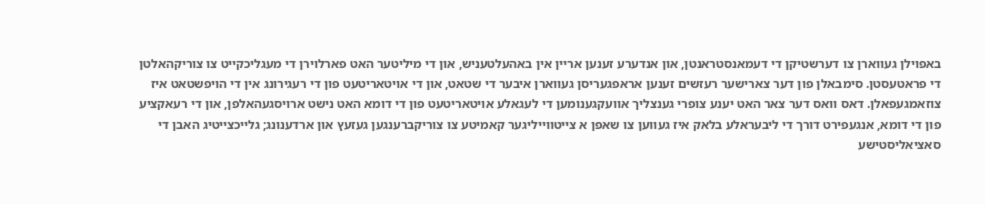באפוילן געווארן צו דערשטיקן די דעמאנסטראנטן, און אנדערע זענען אריין אין באהעלטעניש, און די מיליטער האט פארלוירן די מעגליכקייט צו צוריקהאלטן די פראטעסטן. סימבאלן פון דער צארישער רעזשים זענען אראפגעריסן געווארן איבער די שטאט, און די אויטאריטעט פון די רעגירונג אין די הויפשטאט איז צוזאמגעפאלן. דאס וואס דער צאר האט יענע צופרי גענצליך אוועקגענומען די לעגאלע אויטאריטעט פון די דומא האט נישט ארויסגעהאלפן, און די רעאקציע פון די דומא, אנגעפירט דורך די ליבעראלע בלאק איז געווען צו שאפן א צייטווייליגער קאמיטע צו צוריקברענגען געזעץ און ארדענונג; גלייכצייטיג האבן די סאציאליסטישע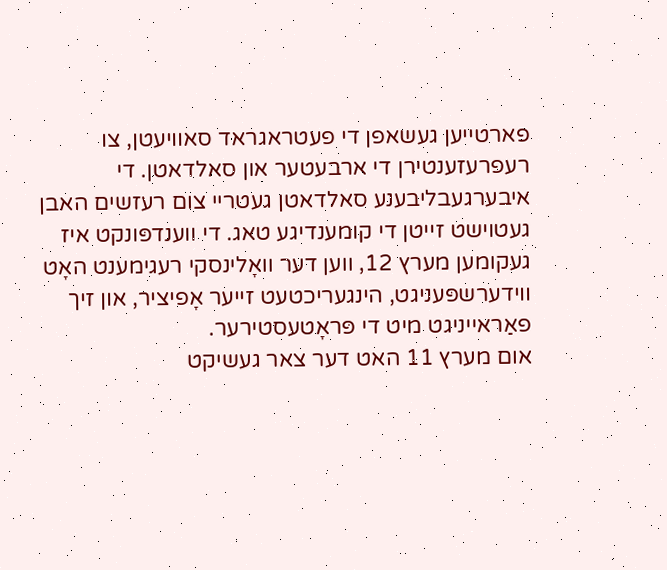פארטייען געשאפן די פעטראגראד סאוויעטן, צו רעפרעזענטירן די ארבעטער און סאלדאטן. די איבערגעבליבענע סאלדאטן געטריי צום רעזשים האבן געטוישט זייטן די קומענדיגע טאג. די ווענדפּונקט איז געקומען מערץ 12, ווען דער וואָלינסקי רעגימענט האָט ווידערשפּעניגט, הינגעריכטעט זייער אָפיציר, און זיך פאַראייניגט מיט די פּראָטעסטירער.
אום מערץ 11 האט דער צאר געשיקט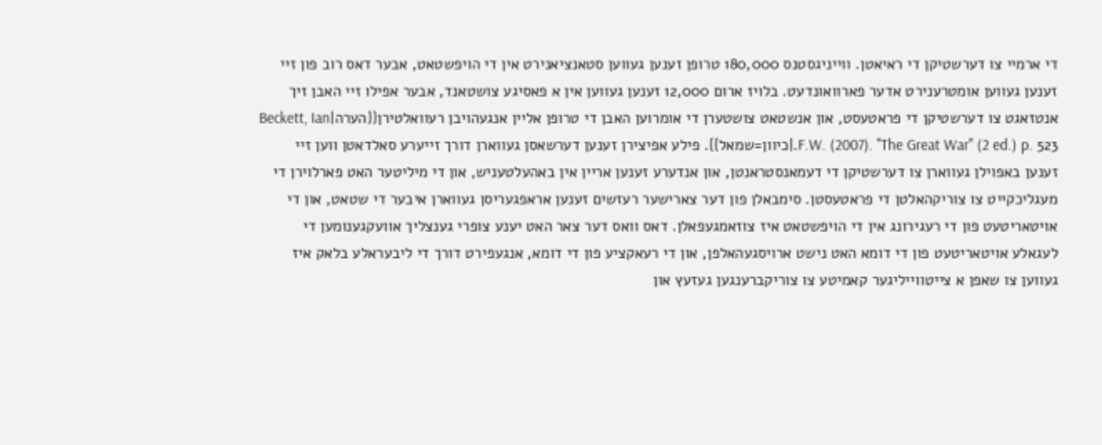די ארמיי צו דערשטיקן די ראיאטן. ווייניגסטנס 180,000 טרופן זענען געווען סטאנציאנירט אין די הויפשטאט, אבער דאס רוב פון זיי זענען געווען אומטרענירט אדער פארוואונדעט. בלויז ארום 12,000 זענען געווען אין א פאסיגע צושטאנד, אבער אפילו זיי האבן זיך אנטזאגט צו דערשטיקן די פראטעסט, און אנשטאט צושטערן די אומרוען האבן די טרופן אליין אנגעהויבן רעוואלטירן{{הערה|Beckett, Ian F.W. (2007). ''The Great War'' (2 ed.) p. 523.|כיוון=שמאל}}. פילע אפיצירן זענען דערשאסן געווארן דורך זייערע סאלדאטן ווען זיי זענען באפוילן געווארן צו דערשטיקן די דעמאנסטראנטן, און אנדערע זענען אריין אין באהעלטעניש, און די מיליטער האט פארלוירן די מעגליכקייט צו צוריקהאלטן די פראטעסטן. סימבאלן פון דער צארישער רעזשים זענען אראפגעריסן געווארן איבער די שטאט, און די אויטאריטעט פון די רעגירונג אין די הויפשטאט איז צוזאמגעפאלן. דאס וואס דער צאר האט יענע צופרי גענצליך אוועקגענומען די לעגאלע אויטאריטעט פון די דומא האט נישט ארויסגעהאלפן, און די רעאקציע פון די דומא, אנגעפירט דורך די ליבעראלע בלאק איז געווען צו שאפן א צייטווייליגער קאמיטע צו צוריקברענגען געזעץ און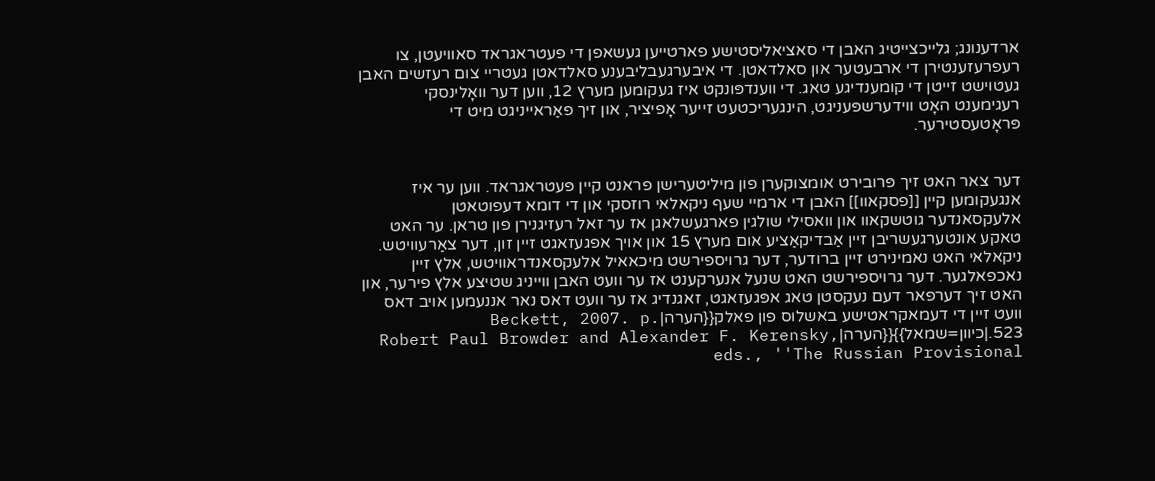ארדענונג; גלייכצייטיג האבן די סאציאליסטישע פארטייען געשאפן די פעטראגראד סאוויעטן, צו רעפרעזענטירן די ארבעטער און סאלדאטן. די איבערגעבליבענע סאלדאטן געטריי צום רעזשים האבן געטוישט זייטן די קומענדיגע טאג. די ווענדפּונקט איז געקומען מערץ 12, ווען דער וואָלינסקי רעגימענט האָט ווידערשפּעניגט, הינגעריכטעט זייער אָפיציר, און זיך פאַראייניגט מיט די פּראָטעסטירער.


דער צאר האט זיך פּרובירט אומצוקערן פון מיליטערישן פראנט קיין פּעטראגראד. ווען ער איז אנגעקומען קיין [[פסקאוו]] האבן די ארמיי שעף ניקאלאי רוזסקי און די דומא דעפוטאטן אלעקסאנדער גוטשקאוו און וואסילי שולגין פארגעשלאגן אז ער זאל רעזיגנירן פון טראן. ער האט טאקע אונטערגעשריבן זיין אַבדיקאַציע אום מערץ 15 און אויך אפגעזאגט זיין זון, דער צאַרעוויטש. ניקאלאי האט נאמינירט זיין ברודער, דער גרויספירשט מיכאאיל אלעקסאנדראוויטש, אלץ זיין נאכפאלגער. דער גרויספירשט האט שנעל אנערקענט אז ער וועט האבן ווייניג שטיצע אלץ פירער, און האט זיך דערפאר דעם נעקסטן טאג אפּגעזאגט, זאגנדיג אז ער וועט דאס נאר אננעמען אויב דאס וועט זיין די דעמאקראטישע באשלוס פון פאלק{{הערה|Beckett, 2007. p. 523.|כיוון=שמאל}}{{הערה|Robert Paul Browder and Alexander F. Kerensky, eds., ''The Russian Provisional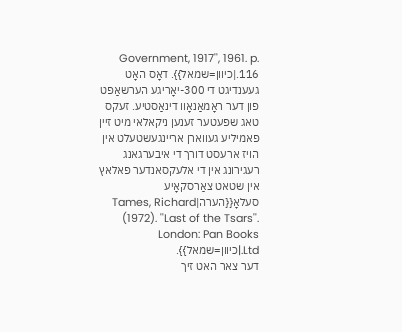Government, 1917'', 1961. p. 116.|כיוון=שמאל}}. דאָס האָט געענדיגט די 300-יאָריגע הערשאַפט פון דער ראָמאַנאָוו דינאַסטיע. זעקס טאג שפעטער זענען ניקאלאי מיט זיין פאמיליע געווארן אריינגעשטעלט אין הויז ארעסט דורך די איבערגאנג רעגירונג אין די אלעקסאנדער פאלאץ אין שטאט צאַרסקאָיע סעלאָ{{הערה|Tames, Richard (1972). ''Last of the Tsars''. London: Pan Books Ltd.|כיוון=שמאל}}.
דער צאר האט זיך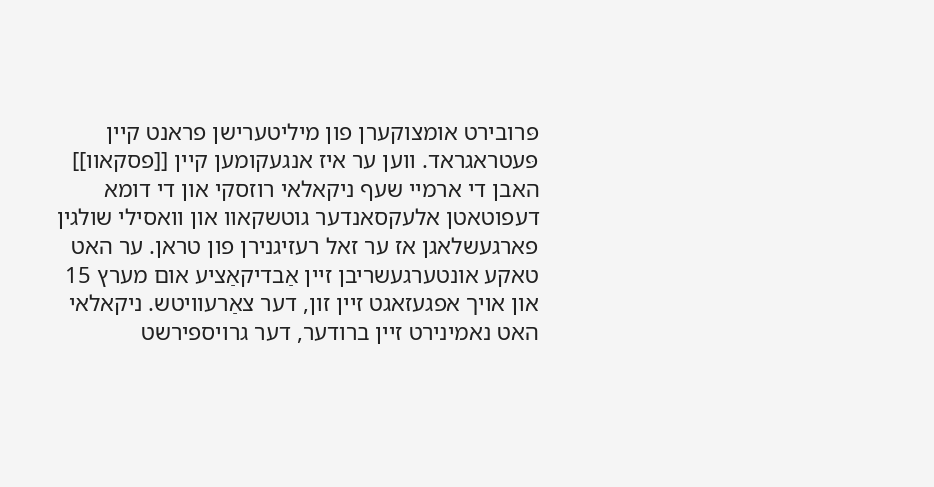פּרובירט אומצוקערן פון מיליטערישן פראנט קיין פּעטראגראד. ווען ער איז אנגעקומען קיין [[פסקאוו]] האבן די ארמיי שעף ניקאלאי רוזסקי און די דומא דעפוטאטן אלעקסאנדער גוטשקאוו און וואסילי שולגין פארגעשלאגן אז ער זאל רעזיגנירן פון טראן. ער האט טאקע אונטערגעשריבן זיין אַבדיקאַציע אום מערץ 15 און אויך אפגעזאגט זיין זון, דער צאַרעוויטש. ניקאלאי האט נאמינירט זיין ברודער, דער גרויספירשט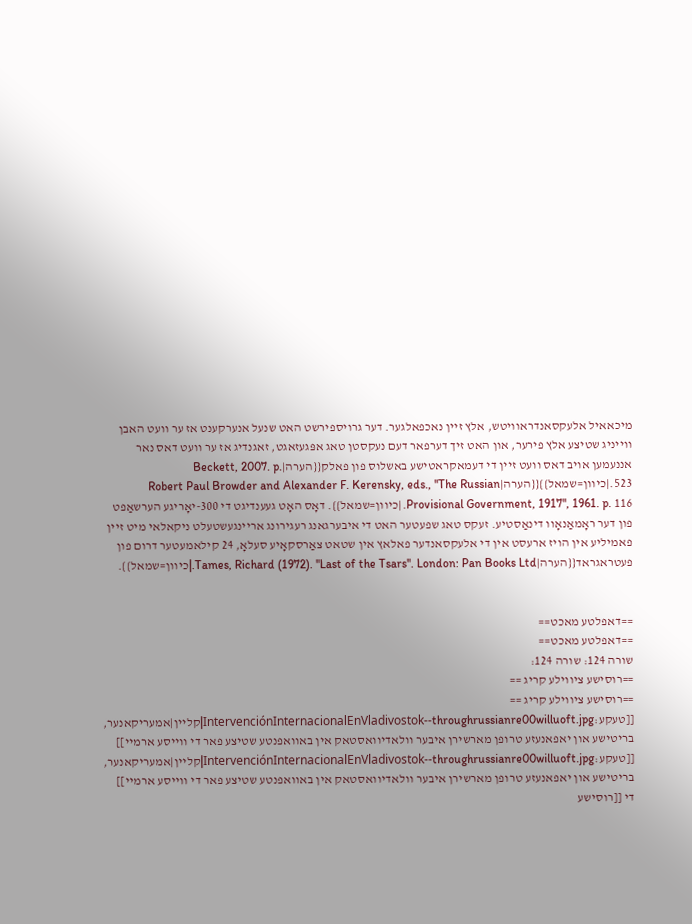מיכאאיל אלעקסאנדראוויטש, אלץ זיין נאכפאלגער. דער גרויספירשט האט שנעל אנערקענט אז ער וועט האבן ווייניג שטיצע אלץ פירער, און האט זיך דערפאר דעם נעקסטן טאג אפּגעזאגט, זאגנדיג אז ער וועט דאס נאר אננעמען אויב דאס וועט זיין די דעמאקראטישע באשלוס פון פאלק{{הערה|Beckett, 2007. p. 523.|כיוון=שמאל}}{{הערה|Robert Paul Browder and Alexander F. Kerensky, eds., ''The Russian Provisional Government, 1917'', 1961. p. 116.|כיוון=שמאל}}. דאָס האָט געענדיגט די 300-יאָריגע הערשאַפט פון דער ראָמאַנאָוו דינאַסטיע. זעקס טאג שפעטער האט די איבערגאנג רעגירונג אריינגעשטעלט ניקאלאי מיט זיין פאמיליע אין הויז ארעסט אין די אלעקסאנדער פאלאץ אין שטאט צאַרסקאָיע סעלאָ, 24 קילאמעטער דרום פון פעטראגראד{{הערה|Tames, Richard (1972). ''Last of the Tsars''. London: Pan Books Ltd.|כיוון=שמאל}}.


==דאפלטע מאכט==
==דאפלטע מאכט==
שורה 124: שורה 124:
==רוסישע ציווילע קריג ==
==רוסישע ציווילע קריג ==
[[טעקע:IntervenciónInternacionalEnVladivostok--throughrussianre00willuoft.jpg|קליין|אמעריקאנער, בריטישע און יאפאנעזע טרופן מארשירן איבער וולאדיוואסטאק אין באוואפנטע שטיצע פאר די ווייסע ארמיי]]
[[טעקע:IntervenciónInternacionalEnVladivostok--throughrussianre00willuoft.jpg|קליין|אמעריקאנער, בריטישע און יאפאנעזע טרופן מארשירן איבער וולאדיוואסטאק אין באוואפנטע שטיצע פאר די ווייסע ארמיי]]
די [[רוסישע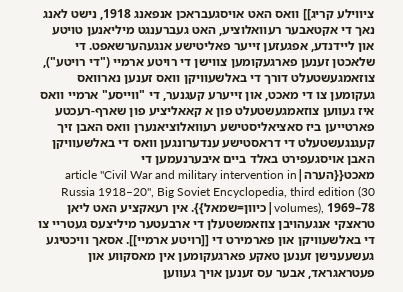ציווילע קריג]] וואס האט אויסגעבראכן אנפאנג 1918, נישט לאנג נאך די אקטאבער רעוואלוציע, האט געברענגט מיליאנען טויטע און ליידנדע, אפגעזען זייער פאליטישע אנגעהערשאפט. די שלאכטן זענען פארגעקומען צווישן די רויטע ארמיי ("די רויטע"), צוזאמגעשטעלט דורך די באלשעוויקן וואס זענען נארוואס געקומען צו די מאכט, און זייערע קעגנער, די "ווייסע" ארמיי וואס איז געווען צוזאמגעשטעלט פון א קאאליציע פון שארף-רעכטע פארטייען ביז סאציאליסטישע רעוואלוציאנערן וואס האבן זיך קעגנגעשטעלט די דראסטישע ענדערונגען וואס די באלשעוויקן האבן אויסגעפירט באלד ביים איבערנעמען די מאכט{{הערה|article "Civil War and military intervention in Russia 1918–20", Big Soviet Encyclopedia, third edition (30 volumes), 1969–78|כיוון=שמאל}}. אין רעאקציע האט ליאן טראצקי אנגעהויבן צוזאמשטעלן די ארבעטער מיליצעס געטריי צו די באלשעוויקן און פארמירט די [[רויטע ארמיי]]. אסאך וויכטיגע געשעענישן זענען טאקע פארגעקומען אין מאסקווע און פעטראגראד, אבער עס זענען אויך געווען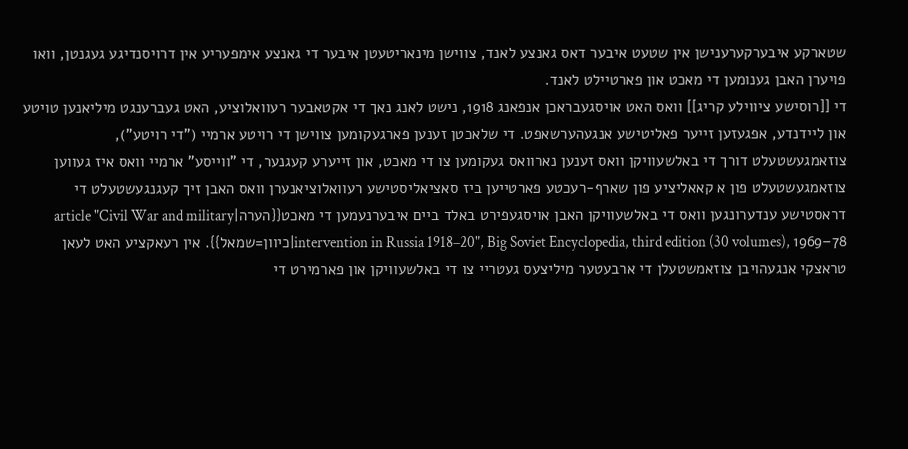שטארקע איבערקערענישן אין שטעט איבער דאס גאנצע לאנד, צווישן מינאריטעטן איבער די גאנצע אימפעריע אין דרויסנדיגע געגנטן, וואו פויערן האבן גענומען די מאכט און פארטיילט לאנד.
די [[רוסישע ציווילע קריג]] וואס האט אויסגעבראכן אנפאנג 1918, נישט לאנג נאך די אקטאבער רעוואלוציע, האט געברענגט מיליאנען טויטע און ליידנדע, אפגעזען זייער פאליטישע אנגעהערשאפט. די שלאכטן זענען פארגעקומען צווישן די רויטע ארמיי ("די רויטע"), צוזאמגעשטעלט דורך די באלשעוויקן וואס זענען נארוואס געקומען צו די מאכט, און זייערע קעגנער, די "ווייסע" ארמיי וואס איז געווען צוזאמגעשטעלט פון א קאאליציע פון שארף-רעכטע פארטייען ביז סאציאליסטישע רעוואלוציאנערן וואס האבן זיך קעגנגעשטעלט די דראסטישע ענדערונגען וואס די באלשעוויקן האבן אויסגעפירט באלד ביים איבערנעמען די מאכט{{הערה|article "Civil War and military intervention in Russia 1918–20", Big Soviet Encyclopedia, third edition (30 volumes), 1969–78|כיוון=שמאל}}. אין רעאקציע האט לעאן טראצקי אנגעהויבן צוזאמשטעלן די ארבעטער מיליצעס געטריי צו די באלשעוויקן און פארמירט די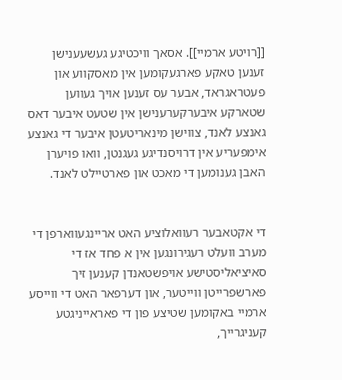[[רויטע ארמיי]]. אסאך וויכטיגע געשעענישן זענען טאקע פארגעקומען אין מאסקווע און פעטראגראד, אבער עס זענען אויך געווען שטארקע איבערקערענישן אין שטעט איבער דאס גאנצע לאנד, צווישן מינאריטעטן איבער די גאנצע אימפעריע אין דרויסנדיגע געגנטן, וואו פויערן האבן גענומען די מאכט און פארטיילט לאנד.


די אקטאבער רעוואלוציע האט אריינגעווארפן די מערב וועלט רעגירונגען אין א פחד אז די סאיציאליסטישע אויפשטאנדן קענען זיך פארשפרייטן ווייטער, און דערפאר האט די ווייסע ארמיי באקומען שטיצע פון די פאראייניגטע קעניגרייך,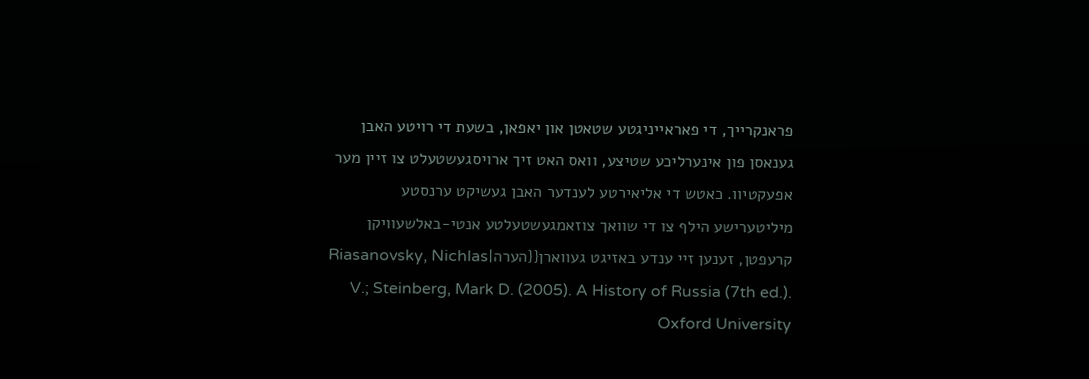פראנקרייך, די פאראייניגטע שטאטן און יאפאן, בשעת די רויטע האבן גענאסן פון אינערליכע שטיצע, וואס האט זיך ארויסגעשטעלט צו זיין מער אפעקטיוו. כאטש די אליאירטע לענדער האבן געשיקט ערנסטע מיליטערישע הילף צו די שוואך צוזאמגעשטעלטע אנטי-באלשעוויקן קרעפטן, זענען זיי ענדע באזיגט געווארן{{הערה|Riasanovsky, Nichlas V.; Steinberg, Mark D. (2005). A History of Russia (7th ed.). Oxford University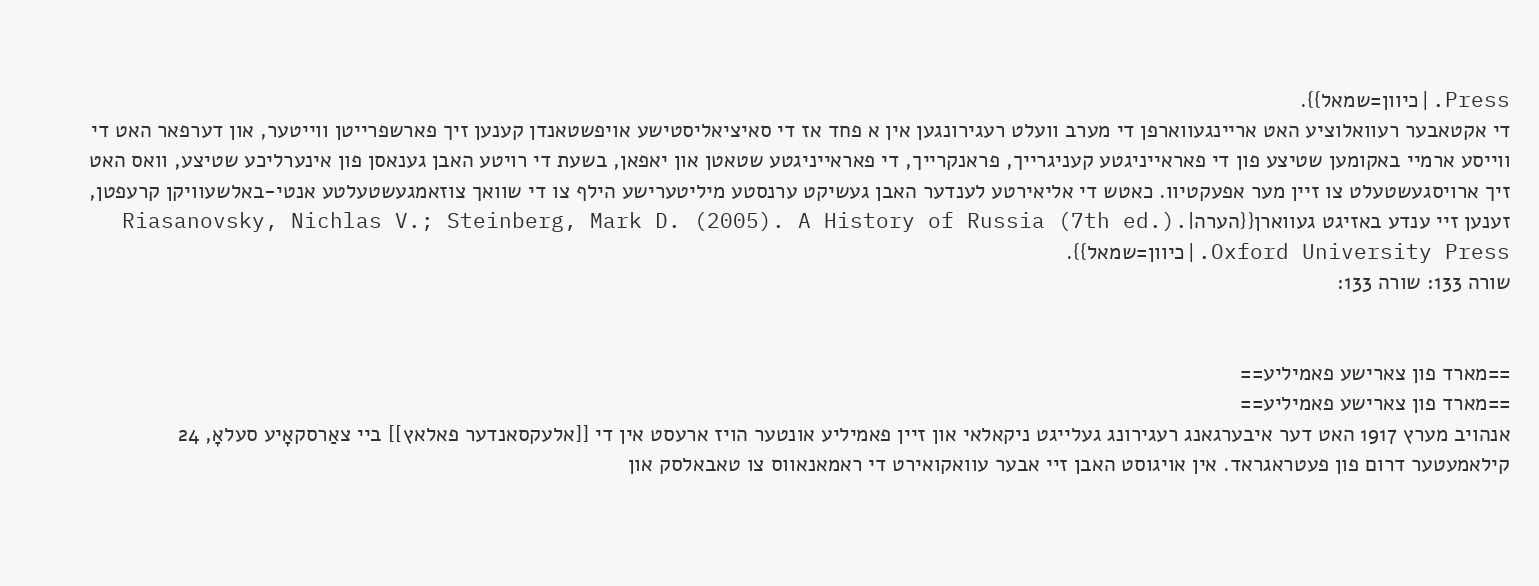Press.|כיוון=שמאל}}.
די אקטאבער רעוואלוציע האט אריינגעווארפן די מערב וועלט רעגירונגען אין א פחד אז די סאיציאליסטישע אויפשטאנדן קענען זיך פארשפרייטן ווייטער, און דערפאר האט די ווייסע ארמיי באקומען שטיצע פון די פאראייניגטע קעניגרייך, פראנקרייך, די פאראייניגטע שטאטן און יאפאן, בשעת די רויטע האבן גענאסן פון אינערליכע שטיצע, וואס האט זיך ארויסגעשטעלט צו זיין מער אפעקטיוו. כאטש די אליאירטע לענדער האבן געשיקט ערנסטע מיליטערישע הילף צו די שוואך צוזאמגעשטעלטע אנטי-באלשעוויקן קרעפטן, זענען זיי ענדע באזיגט געווארן{{הערה|Riasanovsky, Nichlas V.; Steinberg, Mark D. (2005). A History of Russia (7th ed.). Oxford University Press.|כיוון=שמאל}}.
שורה 133: שורה 133:


==מארד פון צארישע פאמיליע==
==מארד פון צארישע פאמיליע==
אנהויב מערץ 1917 האט דער איבערגאנג רעגירונג געלייגט ניקאלאי און זיין פאמיליע אונטער הויז ארעסט אין די [[אלעקסאנדער פאלאץ]] ביי צאַרסקאָיע סעלאָ, 24 קילאמעטער דרום פון פעטראגראד. אין אויגוסט האבן זיי אבער עוואקואירט די ראמאנאווס צו טאבאלסק און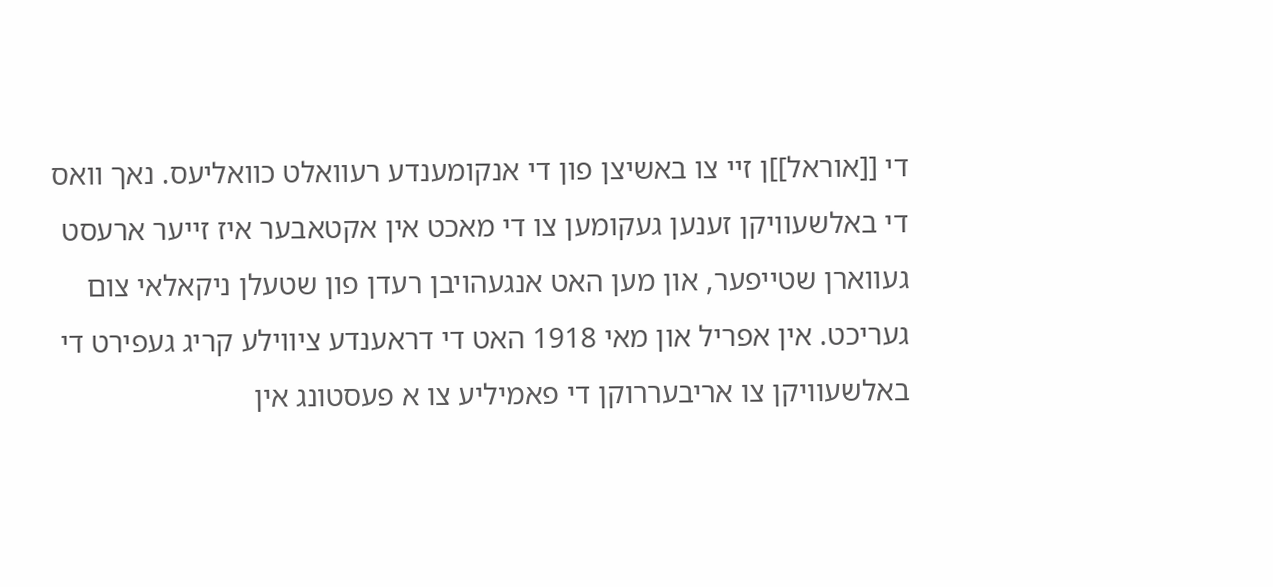די [[אוראל]]ן זיי צו באשיצן פון די אנקומענדע רעוואלט כוואליעס. נאך וואס די באלשעוויקן זענען געקומען צו די מאכט אין אקטאבער איז זייער ארעסט געווארן שטייפער, און מען האט אנגעהויבן רעדן פון שטעלן ניקאלאי צום געריכט. אין אפריל און מאי 1918 האט די דראענדע ציווילע קריג געפירט די באלשעוויקן צו אריבעררוקן די פאמיליע צו א פעסטונג אין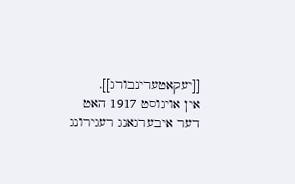[[יעקאטערינבורג]].
אין אויגוסט 1917 האט דער איבערגאנג רעגירונג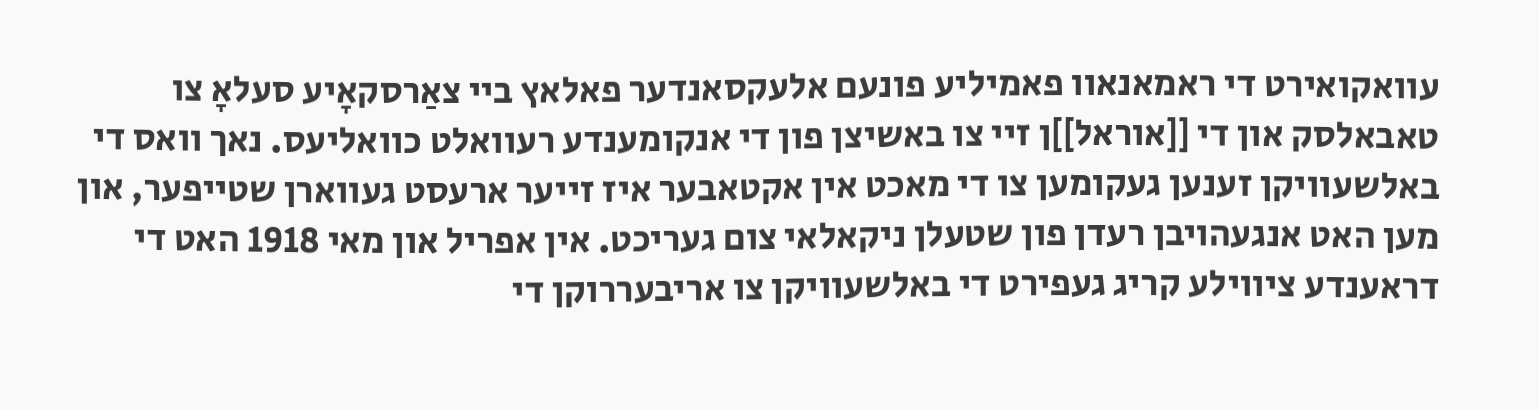עוואקואירט די ראמאנאוו פאמיליע פונעם אלעקסאנדער פאלאץ ביי צאַרסקאָיע סעלאָ צו טאבאלסק און די [[אוראל]]ן זיי צו באשיצן פון די אנקומענדע רעוואלט כוואליעס. נאך וואס די באלשעוויקן זענען געקומען צו די מאכט אין אקטאבער איז זייער ארעסט געווארן שטייפער, און מען האט אנגעהויבן רעדן פון שטעלן ניקאלאי צום געריכט. אין אפריל און מאי 1918 האט די דראענדע ציווילע קריג געפירט די באלשעוויקן צו אריבעררוקן די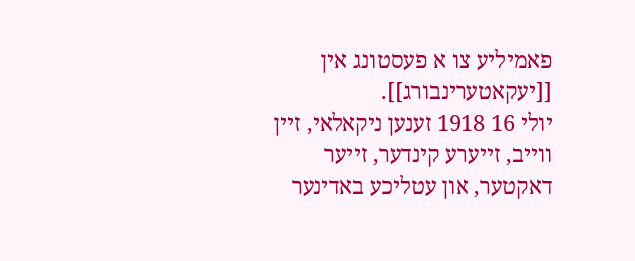פאמיליע צו א פעסטונג אין [[יעקאטערינבורג]].
יולי 16 1918 זענען ניקאלאי, זיין ווייב, זייערע קינדער, זייער דאקטער, און עטליכע באדינער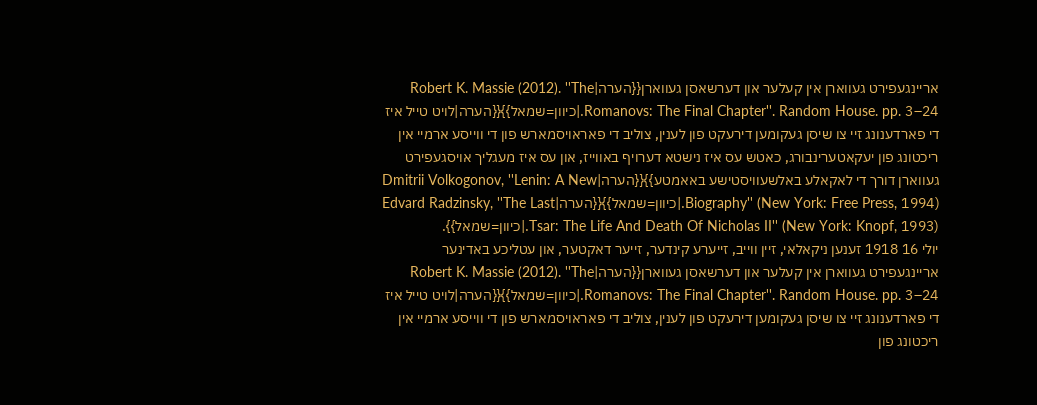אריינגעפירט געווארן אין קעלער און דערשאסן געווארן{{הערה|Robert K. Massie (2012). ''The Romanovs: The Final Chapter''. Random House. pp. 3–24.|כיוון=שמאל}}{{הערה|לויט טייל איז די פארדענונג זיי צו שיסן געקומען דירעקט פון לענין, צוליב די פאראויסמארש פון די ווייסע ארמיי אין ריכטונג פון יעקאטערינבורג, כאטש עס איז נישטא דערויף באווייז, און עס איז מעגליך אויסגעפירט געווארן דורך די לאקאלע באלשעוויסטישע באאמטע}}{{הערה|Dmitrii Volkogonov, ''Lenin: A New Biography'' (New York: Free Press, 1994).|כיוון=שמאל}}{{הערה|Edvard Radzinsky, ''The Last Tsar: The Life And Death Of Nicholas II'' (New York: Knopf, 1993).|כיוון=שמאל}}.
יולי 16 1918 זענען ניקאלאי, זיין ווייב, זייערע קינדער, זייער דאקטער, און עטליכע באדינער אריינגעפירט געווארן אין קעלער און דערשאסן געווארן{{הערה|Robert K. Massie (2012). ''The Romanovs: The Final Chapter''. Random House. pp. 3–24.|כיוון=שמאל}}{{הערה|לויט טייל איז די פארדענונג זיי צו שיסן געקומען דירעקט פון לענין, צוליב די פאראויסמארש פון די ווייסע ארמיי אין ריכטונג פון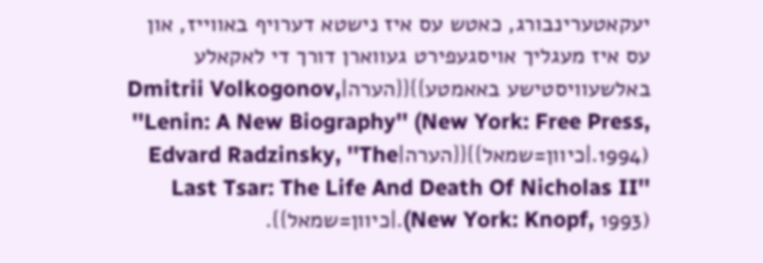יעקאטערינבורג, כאטש עס איז נישטא דערויף באווייז, און עס איז מעגליך אויסגעפירט געווארן דורך די לאקאלע באלשעוויסטישע באאמטע}}{{הערה|Dmitrii Volkogonov, ''Lenin: A New Biography'' (New York: Free Press, 1994).|כיוון=שמאל}}{{הערה|Edvard Radzinsky, ''The Last Tsar: The Life And Death Of Nicholas II'' (New York: Knopf, 1993).|כיוון=שמאל}}.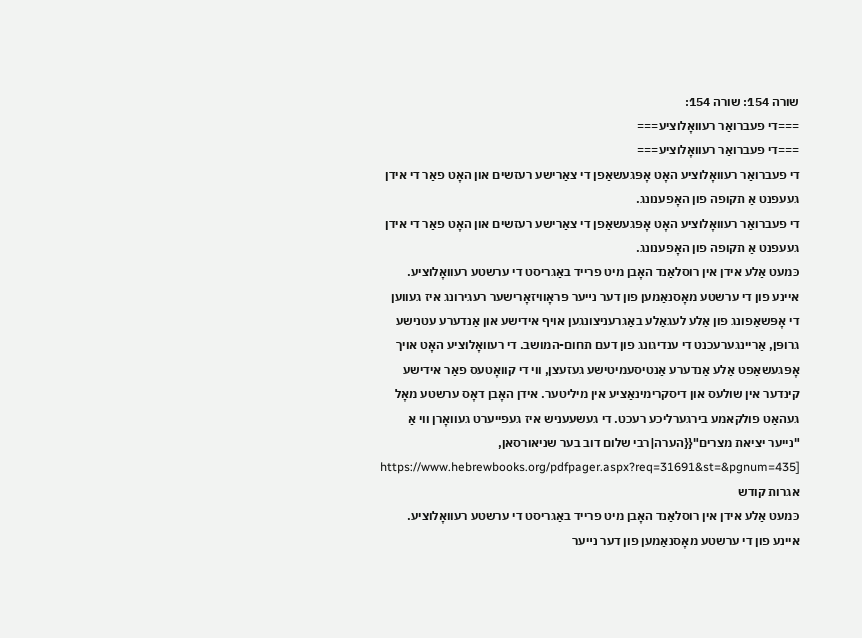שורה 154: שורה 154:
===די פעברואַר רעוואָלוציע===
===די פעברואַר רעוואָלוציע===
די פעברואַר רעוואָלוציע האָט אָפּגעשאַפן די צאַרישע רעזשים און האָט פאַר די אידן געעפנט אַ תקופה פון האָפענונג.
די פעברואַר רעוואָלוציע האָט אָפּגעשאַפן די צאַרישע רעזשים און האָט פאַר די אידן געעפנט אַ תקופה פון האָפענונג.
כּמעט אַלע אידן אין רוסלאַנד האָבן מיט פרייד באַגריסט די ערשטע רעוואָלוציע. איינע פון די ערשטע מאָסנאַמען פון דער נײער פּראָוויזאָרישער רעגירונג איז געווען די אָפּשאַפונג פון אַלע לעגאַלע באַגרעניצונגען אויף אידישע און אַנדערע עטנישע גרופּן, אַריינגערעכנט די ענדיגונג פון דעם תחום-המושב. די רעוואָלוציע האָט אויך אָפּגעשאַפט אַלע אַנדערע אַנטיסעמיטישע געזעצן, ווי די קוואָטעס פאַר אידישע קינדער אין שולעס און דיסקרימינאַציע אין מיליטער. אידן האָבן דאָס ערשטע מאָל געהאַט פולקאמע בירגערליכע רעכט. די געשעעניש איז געפייערט געוואָרן ווי אַ "נייער יציאת מצרים"{{הערה|רבי שלום דוב בער שניאורסאן, [https://www.hebrewbooks.org/pdfpager.aspx?req=31691&st=&pgnum=435 אגרות קודש
כּמעט אַלע אידן אין רוסלאַנד האָבן מיט פרייד באַגריסט די ערשטע רעוואָלוציע. איינע פון די ערשטע מאָסנאַמען פון דער נײער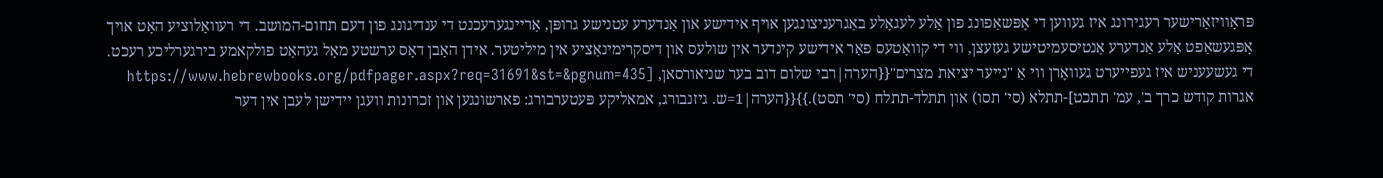פּראָוויזאָרישער רעגירונג איז געווען די אָפּשאַפונג פון אַלע לעגאַלע באַגרעניצונגען אויף אידישע און אַנדערע עטנישע גרופּן, אַריינגערעכנט די ענדיגונג פון דעם תחום-המושב. די רעוואָלוציע האָט אויך אָפּגעשאַפט אַלע אַנדערע אַנטיסעמיטישע געזעצן, ווי די קוואָטעס פאַר אידישע קינדער אין שולעס און דיסקרימינאַציע אין מיליטער. אידן האָבן דאָס ערשטע מאָל געהאַט פולקאמע בירגערליכע רעכט. די געשעעניש איז געפייערט געוואָרן ווי אַ "נייער יציאת מצרים"{{הערה|רבי שלום דוב בער שניאורסאן, [https://www.hebrewbooks.org/pdfpager.aspx?req=31691&st=&pgnum=435 אגרות קודש כרך ב', עמ' תתכט]-תתלא (סי' תסו) און תתלד-תתלח (סי' תסט).}}{{הערה|1=ש. גיזנבורג, אמאליקע פּעטערבורג: פארשונגען און זכרונות וועגן יידישן לעבן אין דער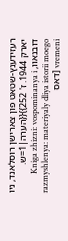רעזידענץ-שטאט פון צארישן רוסלאנד, ניו יארק 1944. ז' 252}}{{הערה|1=ש. דובנאוו, Kniga zhizni: vospominanya i razmyshlenya: materiyaly dliya istorii moego vremeni [דאס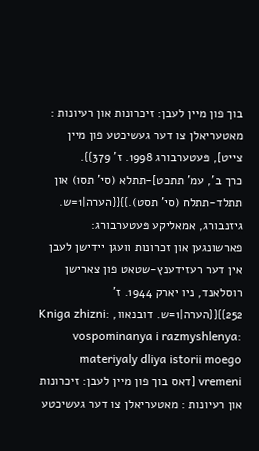בוך פון מיין לעבן: זיכרונות און רעיונות : מאטעריאלן צו דער געשיכטע פון מיין צייט], פּעטערבורג 1998. ז' 379}}.
כרך ב', עמ' תתכט]-תתלא (סי' תסו) און תתלד-תתלח (סי' תסט).}}{{הערה|1=ש. גיזנבורג, אמאליקע פּעטערבורג: פארשונגען און זכרונות וועגן יידישן לעבן אין דער רעזידענץ-שטאט פון צארישן רוסלאנד, ניו יארק 1944. ז' 252}}{{הערה|1=ש. דובנאוו, Kniga zhizni: vospominanya i razmyshlenya: materiyaly dliya istorii moego vremeni [דאס בוך פון מיין לעבן: זיכרונות און רעיונות : מאטעריאלן צו דער געשיכטע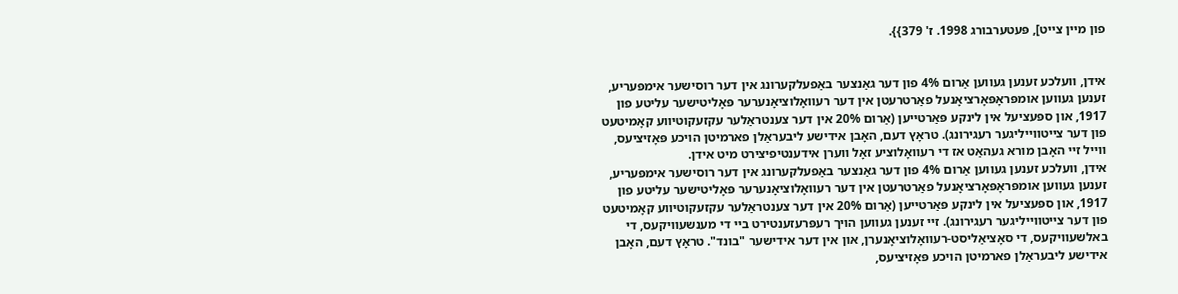פון מיין צייט], פּעטערבורג 1998. ז' 379}}.


אידן, וועלכע זענען געווען אַרום 4% פון דער גאַנצער באַפעלקערונג אין דער רוסישער אימפּעריע, זענען געווען אומפּראָפּאָרציאָנעל פאַרטרעטן אין דער רעוואָלוציאָנערער פּאָליטישער עליטע פון 1917, און ספּעציעל אין לינקע פּאַרטייען (אַרום 20% אין דער צענטראַלער עקזעקוטיווע קאָמיטעט פון דער צייטווייליגער רעגירונג). טראָץ דעם, האָבן אידישע ליבעראַלן פארמיטן הויכע פּאָזיציעס, ווייל זיי האָבן מורא געהאַט אז די רעוואָלוציע זאָל ווערן אידענטיפיצירט מיט אידן.
אידן, וועלכע זענען געווען אַרום 4% פון דער גאַנצער באַפעלקערונג אין דער רוסישער אימפּעריע, זענען געווען אומפּראָפּאָרציאָנעל פאַרטרעטן אין דער רעוואָלוציאָנערער פּאָליטישער עליטע פון 1917, און ספּעציעל אין לינקע פּאַרטייען (אַרום 20% אין דער צענטראַלער עקזעקוטיווע קאָמיטעט פון דער צייטווייליגער רעגירונג). זיי זענען געווען הויך רעפּרעזענטירט ביי די מענשעוויקעס, די באלשעוויקעס, די סאָציאַליסט-רעוואָלוציאָנערן, און אין דער אידישער "בונד". טראָץ דעם, האָבן אידישע ליבעראַלן פארמיטן הויכע פּאָזיציעס,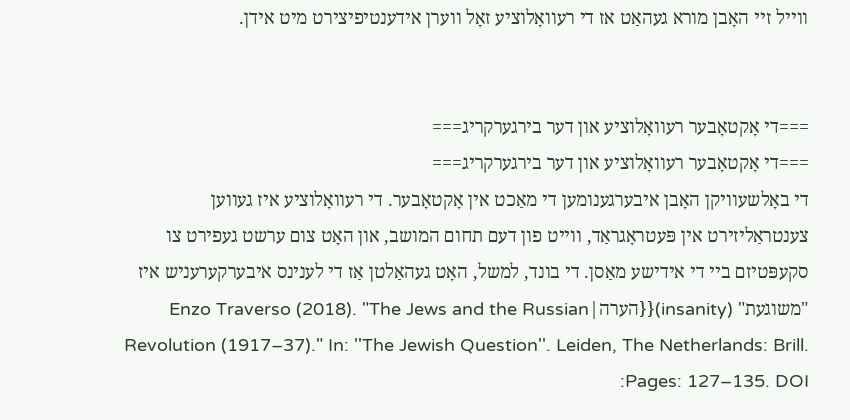ווייל זיי האָבן מורא געהאַט אז די רעוואָלוציע זאָל ווערן אידענטיפיצירט מיט אידן.


===די אָקטאָבער רעוואָלוציע און דער בירגערקריג===
===די אָקטאָבער רעוואָלוציע און דער בירגערקריג===
די באָלשעוויקן האָבן איבערגענומען די מאַכט אין אָקטאָבער. די רעוואָלוציע איז געווען צענטראַליזירט אין פּעטראָגראַד, ווייט פון דעם תחום המושב, און האָט צום ערשט געפירט צו סקעפּטיזם ביי די אידישע מאַסן. די בונד, למשל, האָט געהאַלטן אַז די לענינס איבערקערעניש איז "משוגעת" (insanity){{הערה|Enzo Traverso (2018). "The Jews and the Russian Revolution (1917–37)." In: ''The Jewish Question''. Leiden, The Netherlands: Brill. Pages: 127–135. DOI: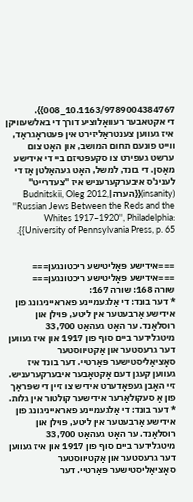10.1163/9789004384767_008}}.
די אקטאבער רעוואָלוציע דורך די באלשעוויקן איז געווען צענטראַליזירט אין פּעטראָגראַד, ווייט פונעם תחום המושב, און האָט צום ערשט געפירט צו סקעפּטיזם ביי די אידישע מאַסן. די בונד, למשל, האָט געהאַלטן אַז די לענינ'ס איבערקערעניש איז "צעדרייט" (insanity){{הערה|Budnitskii, Oleg 2012, ''Russian Jews Between the Reds and the Whites 1917–1920'', Philadelphia: University of Pennsylvania Press, p. 65}}.


===אידישע פּאָליטישע ריכטונגען===
===אידישע פּאָליטישע ריכטונגען===
שורה 168: שורה 167:
* דער בונד: די אַלגעמיינע פאראייניגונג פון אידישע אַרבעטער אין ליטע, פּוילן און רוסלאַנד. ער האָט געהאַט 33,700 מיטגלידער ביים סוף פון 1917 און איז געווען דער גרעסטער און אַקטיווסטער סאָציאַליסטישער פּאַרטיי. דער בונד איז געווען קעגן דעם אָקטאָבער איבערקערעניש. זיי האָבן געפאָדערט אידיש צו זיין די שפּראַך פון אַ סעקולאַרער אידישער קולטור אין גלות.
* דער בונד: די אַלגעמיינע פאראייניגונג פון אידישע אַרבעטער אין ליטע, פּוילן און רוסלאַנד. ער האָט געהאַט 33,700 מיטגלידער ביים סוף פון 1917 און איז געווען דער גרעסטער און אַקטיווסטער סאָציאַליסטישער פּאַרטיי. דער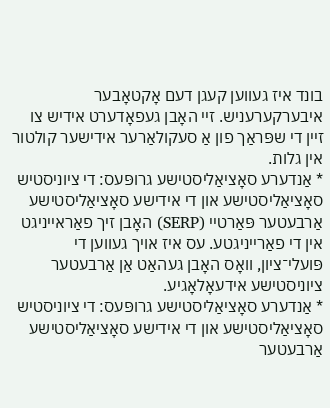בונד איז געווען קעגן דעם אָקטאָבער איבערקערעניש. זיי האָבן געפאָדערט אידיש צו זיין די שפּראַך פון אַ סעקולאַרער אידישער קולטור אין גלות.
* אַנדערע סאָציאַליסטישע גרופּעס: די ציוניסטיש סאָציאַליסטישע און די אידישע סאָציאַליסטישע אַרבעטער פּאַרטיי (SERP) האָבן זיך פאַראייניגט אין די פאַרייניגטע. עס איז אויך געווען די פּועלי־ציון, וואָס האָבן געהאַט אַן אַרבעטער ציוניסטישע אידעאָלאָגיע.
* אַנדערע סאָציאַליסטישע גרופּעס: די ציוניסטיש סאָציאַליסטישע און די אידישע סאָציאַליסטישע אַרבעטער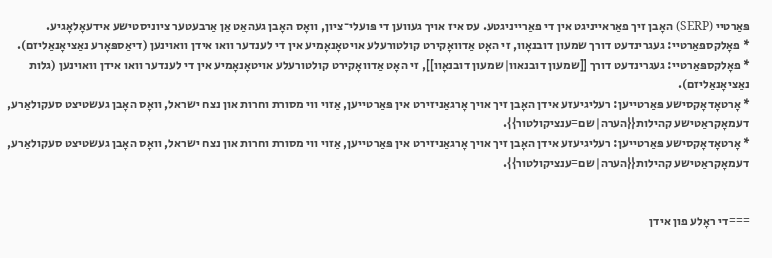פּאַרטיי (SERP) האָבן זיך פאַראייניגט אין די פאַרייניגטע. עס איז אויך געווען די פּועלי־ציון, וואָס האָבן געהאַט אַן אַרבעטער ציוניסטישע אידעאָלאָגיע.
* פאָלקספּאַרטיי: געגרינדעט דורך שמעון דובנאָוו, זי האָט אַדוואָקירט קולטורעלע אויטאָנאָמיע אין די לענדער וואו אידן וואוינען (דיאַספּאָרע נאַציאָנאַליזם).
* פאָלקספּאַרטיי: געגרינדעט דורך [[שמעון דובנאוו|שמעון דובנאָוו]], זי האָט אַדוואָקירט קולטורעלע אויטאָנאָמיע אין די לענדער וואו אידן וואוינען (גלות נאַציאָנאַליזם).
* אָרטאָדאָקסישע פּאַרטייען: רעליגיעזע אידן האָבן זיך אויך אָרגאַניזירט אין פּאַרטייען, אַזוי ווי מסורת וחרות און נצח ישראל, וואָס האָבן געשטיצט סעקולאַרע, דעמאָקראַטישע קהילות{{הערה|שם=ענציקולטור}}.
* אָרטאָדאָקסישע פּאַרטייען: רעליגיעזע אידן האָבן זיך אויך אָרגאַניזירט אין פּאַרטייען, אַזוי ווי מסורת וחרות און נצח ישראל, וואָס האָבן געשטיצט סעקולאַרע, דעמאָקראַטישע קהילות{{הערה|שם=ענציקולטור}}.


===די ראָלע פון אידן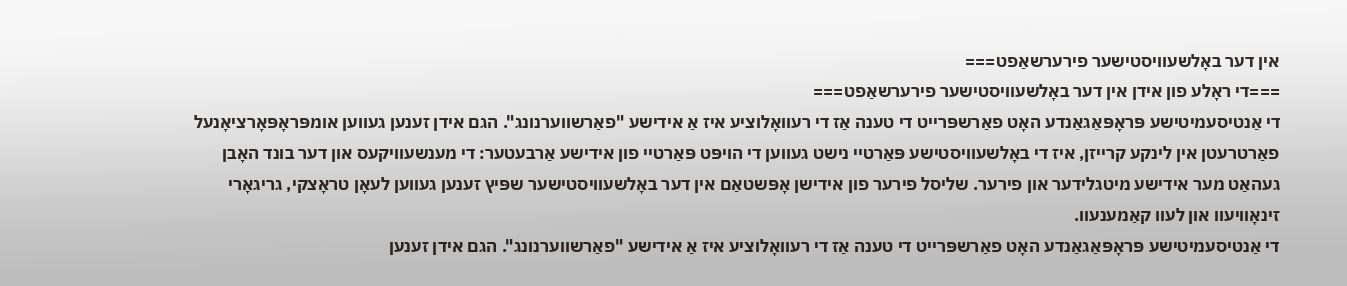אין דער באָלשעוויסטישער פירערשאַפט===
===די ראָלע פון אידן אין דער באָלשעוויסטישער פירערשאַפט===
די אַנטיסעמיטישע פּראָפּאַגאַנדע האָט פאַרשפּרייט די טענה אַז די רעוואָלוציע איז אַ אידישע "פאַרשווערנונג". הגם אידן זענען געווען אומפּראָפּאָרציאָנעל פאַרטרעטן אין לינקע קרייזן, איז די באָלשעוויסטישע פּאַרטיי נישט געווען די הויפּט פּאַרטיי פון אידישע אַרבעטער: די מענשעוויקעס און דער בונד האָבן געהאַט מער אידישע מיטגלידער און פירער. שליסל פירער פון אידישן אָפּשטאַם אין דער באָלשעוויסטישער שפּיץ זענען געווען לעאָן טראָצקי, גריגאָרי זינאָוויעוו און לעוו קאַמענעוו.
די אַנטיסעמיטישע פּראָפּאַגאַנדע האָט פאַרשפּרייט די טענה אַז די רעוואָלוציע איז אַ אידישע "פאַרשווערנונג". הגם אידן זענען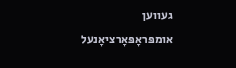געווען אומפּראָפּאָרציאָנעל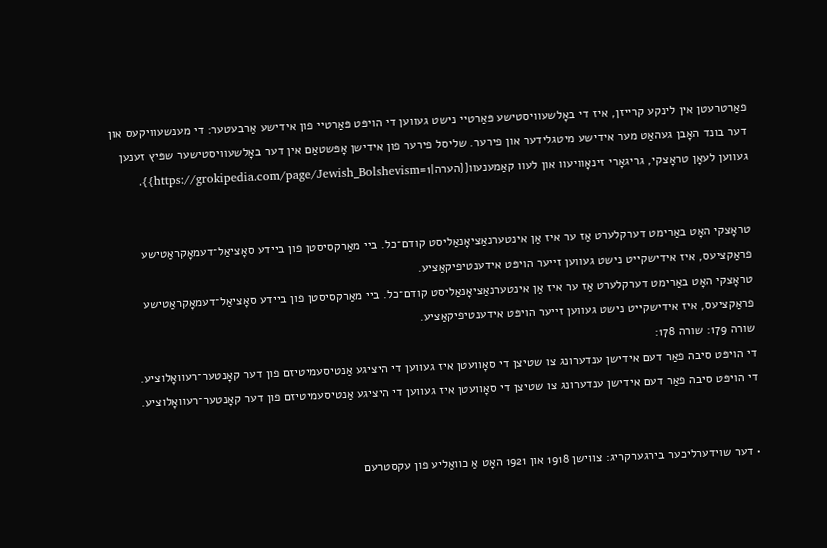פאַרטרעטן אין לינקע קרייזן, איז די באָלשעוויסטישע פּאַרטיי נישט געווען די הויפּט פּאַרטיי פון אידישע אַרבעטער: די מענשעוויקעס און דער בונד האָבן געהאַט מער אידישע מיטגלידער און פירער. שליסל פירער פון אידישן אָפּשטאַם אין דער באָלשעוויסטישער שפּיץ זענען געווען לעאָן טראָצקי, גריגאָרי זינאָוויעוו און לעוו קאַמענעוו{{הערה|1=https://grokipedia.com/page/Jewish_Bolshevism}}.


טראָצקי האָט באַרימט דערקלערט אַז ער איז אַן אינטערנאַציאָנאַליסט קודם־כל. ביי מאַרקסיסטן פון ביידע סאָציאַל־דעמאָקראַטישע פראַקציעס, איז אידישקייט נישט געווען זייער הויפּט אידענטיפיקאַציע.
טראָצקי האָט באַרימט דערקלערט אַז ער איז אַן אינטערנאַציאָנאַליסט קודם־כל. ביי מאַרקסיסטן פון ביידע סאָציאַל־דעמאָקראַטישע פראַקציעס, איז אידישקייט נישט געווען זייער הויפּט אידענטיפיקאַציע.
שורה 179: שורה 178:
די הויפּט סיבה פאַר דעם אידישן ענדערונג צו שטיצן די סאָוועטן איז געווען די היציגע אַנטיסעמיטיזם פון דער קאָנטער־רעוואָלוציע.
די הויפּט סיבה פאַר דעם אידישן ענדערונג צו שטיצן די סאָוועטן איז געווען די היציגע אַנטיסעמיטיזם פון דער קאָנטער־רעוואָלוציע.


• דער שוידערליכער בירגערקריג: צווישן 1918 און 1921 האָט אַ כוואַליע פון עקסטרעם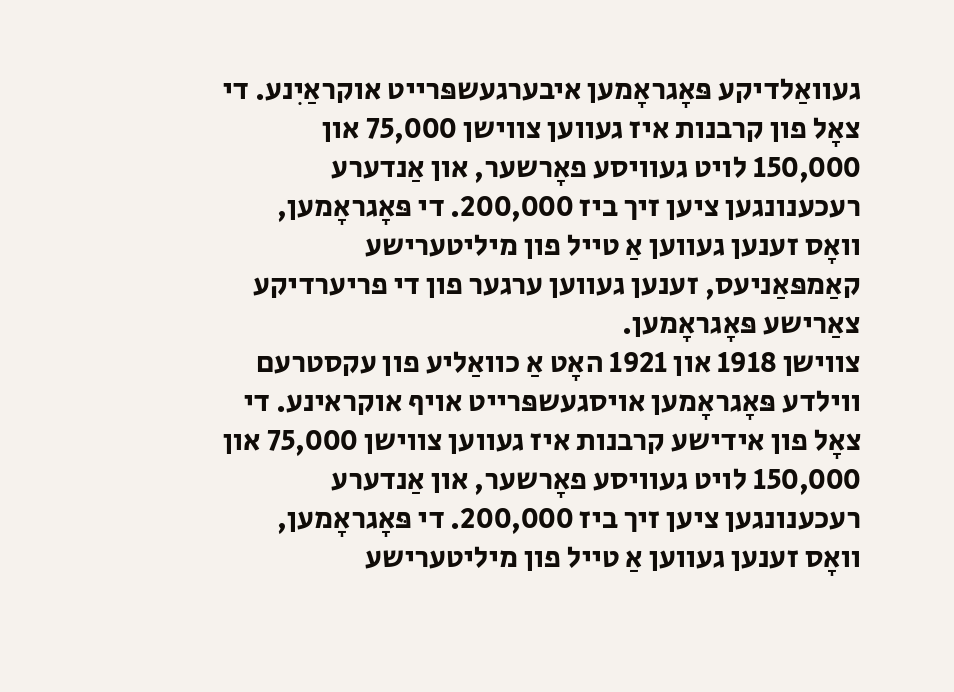געוואַלדיקע פּאָגראָמען איבערגעשפּרייט אוקראַיִנע. די צאָל פון קרבנות איז געווען צווישן 75,000 און 150,000 לויט געוויסע פאָרשער, און אַנדערע רעכענונגען ציען זיך ביז 200,000. די פּאָגראָמען, וואָס זענען געווען אַ טייל פון מיליטערישע קאַמפּאַניעס, זענען געווען ערגער פון די פריערדיקע צאַרישע פּאָגראָמען.
צווישן 1918 און 1921 האָט אַ כוואַליע פון עקסטרעם ווילדע פּאָגראָמען אויסגעשפּרייט אויף אוקראינע. די צאָל פון אידישע קרבנות איז געווען צווישן 75,000 און 150,000 לויט געוויסע פאָרשער, און אַנדערע רעכענונגען ציען זיך ביז 200,000. די פּאָגראָמען, וואָס זענען געווען אַ טייל פון מיליטערישע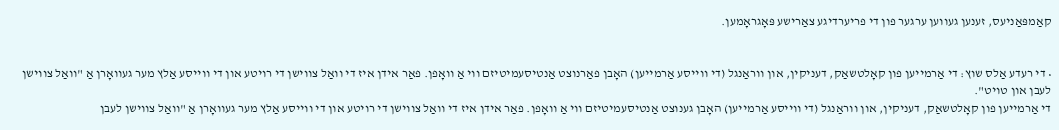קאַמפּאַניעס, זענען געווען ערגער פון די פריערדיגע צאַרישע פּאָגראָמען.


• די רעדע אַלס שוץ: די אַרמייען פון קאָלטשאַק, דעניקין, און ווראַנגל (די ווייסע אַרמייען) האָבן פאַרנוצט אַנטיסעמיטיזם ווי אַ וואָפן. פאַר אידן איז די וואַל צווישן די רויטע און די ווייסע אַלץ מער געוואָרן אַ "וואַל צווישן לעבן און טויט".
די אַרמייען פון קאָלטשאַק, דעניקין, און ווראַנגל (די ווייסע אַרמייען) האָבן גענוצט אַנטיסעמיטיזם ווי אַ וואָפן. פאַר אידן איז די וואַל צווישן די רויטע און די ווייסע אַלץ מער געוואָרן אַ "וואַל צווישן לעבן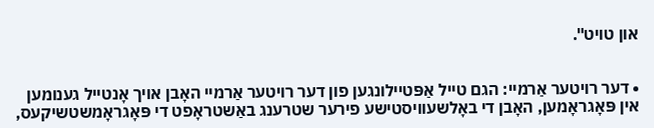און טויט".


• דער רויטער אַרמיי: הגם טייל אַפּטיילונגען פון דער רויטער אַרמיי האָבן אויך אָנטייל גענומען אין פּאָגראָמען, האָבן די באָלשעוויסטישע פירער שטרענג באַשטראָפט די פּאָגראָמשטשיקעס,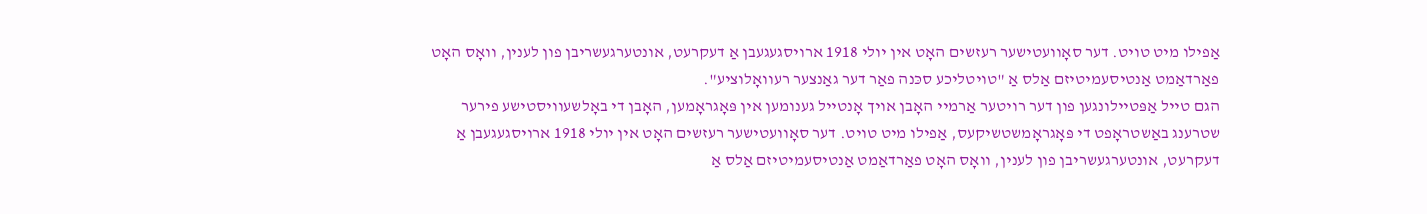אַפילו מיט טויט. דער סאָוועטישער רעזשים האָט אין יולי 1918 ארויסגעגעבן אַ דעקרעט, אונטערגעשריבן פון לענין, וואָס האָט פאַרדאַמט אַנטיסעמיטיזם אַלס אַ "טויטליכע סכּנה פאַר דער גאַנצער רעוואָלוציע".
הגם טייל אַפּטיילונגען פון דער רויטער אַרמיי האָבן אויך אָנטייל גענומען אין פּאָגראָמען, האָבן די באָלשעוויסטישע פירער שטרענג באַשטראָפט די פּאָגראָמשטשיקעס, אַפילו מיט טויט. דער סאָוועטישער רעזשים האָט אין יולי 1918 ארויסגעגעבן אַ דעקרעט, אונטערגעשריבן פון לענין, וואָס האָט פאַרדאַמט אַנטיסעמיטיזם אַלס אַ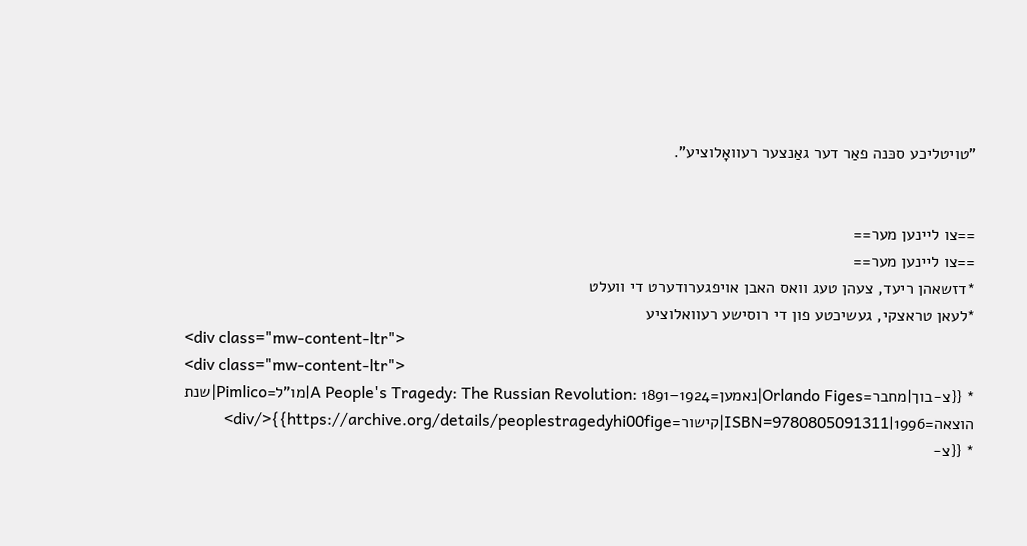"טויטליכע סכּנה פאַר דער גאַנצער רעוואָלוציע".


==צו ליינען מער==
==צו ליינען מער==
*דזשאהן ריעד, צעהן טעג וואס האבן אויפגערודערט די וועלט
*לעאן טראצקי, געשיכטע פון די רוסישע רעוואלוציע
<div class="mw-content-ltr">
<div class="mw-content-ltr">
* {{צ-בוך|מחבר=Orlando Figes|נאמען=A People's Tragedy: The Russian Revolution: 1891–1924|מו"ל=Pimlico|שנת הוצאה=1996|ISBN=9780805091311|קישור=https://archive.org/details/peoplestragedyhi00fige}}</div>
* {{צ-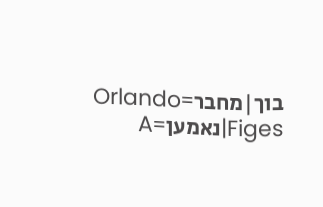בוך|מחבר=Orlando Figes|נאמען=A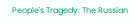People's Tragedy: The Russian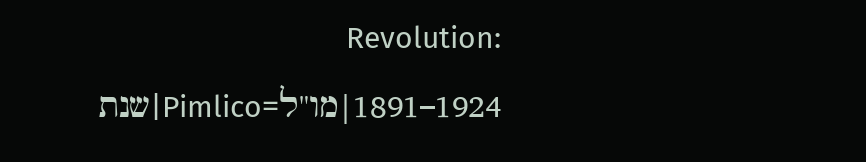Revolution: 1891–1924|מו"ל=Pimlico|שנת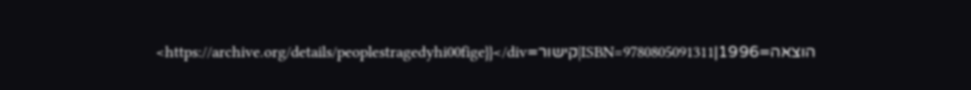הוצאה=1996|ISBN=9780805091311|קישור=https://archive.org/details/peoplestragedyhi00fige}}</div>